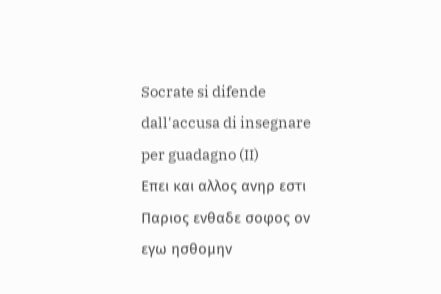Socrate si difende dall'accusa di insegnare per guadagno (II)
Επει και αλλος ανηρ εστι Παριος ενθαδε σοφος ον εγω ησθομην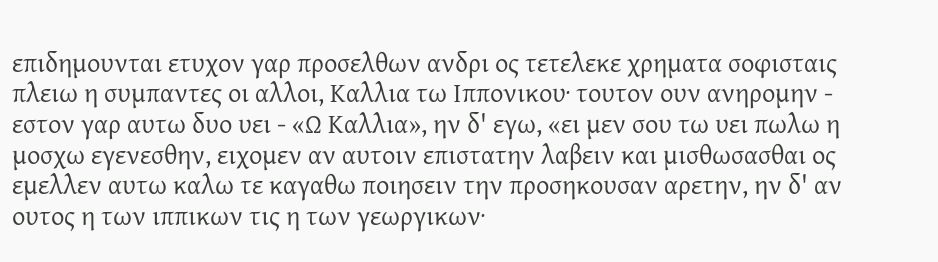επιδημουνται ετυχον γαρ προσελθων ανδρι ος τετελεκε χρηματα σοφισταις πλειω η συμπαντες οι αλλοι, Καλλια τω Ιππονικου· τουτον ουν ανηρομην - εστον γαρ αυτω δυο υει - «Ω Καλλια», ην δ' εγω, «ει μεν σου τω υει πωλω η μοσχω εγενεσθην, ειχομεν αν αυτοιν επιστατην λαβειν και μισθωσασθαι ος εμελλεν αυτω καλω τε καγαθω ποιησειν την προσηκουσαν αρετην, ην δ' αν ουτος η των ιππικων τις η των γεωργικων·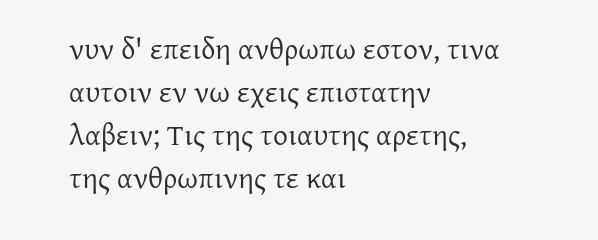νυν δ' επειδη ανθρωπω εστον, τινα αυτοιν εν νω εχεις επιστατην λαβειν; Τις της τοιαυτης αρετης, της ανθρωπινης τε και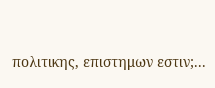πολιτικης, επιστημων εστιν;...